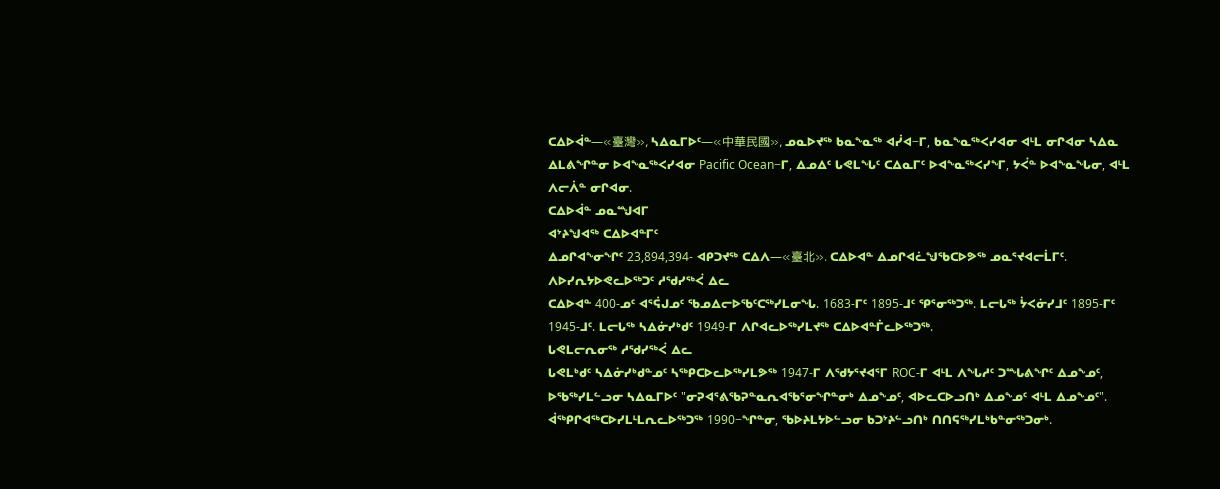ᑕᐃᐅᐋᓐ—«臺灣», ᓴᐃᓇᒥᐅᑦ—«中華民國», ᓄᓇᐅᔪᖅ ᑲᓇᖕᓇᖅ ᐊᓰᐊ−ᒥ, ᑲᓇᖕᓇᖅᐸᓯᐊᓂ ᐊᒻᒪ ᓂᒋᐊᓂ ᓴᐃᓇ ᐃᒪᕕᖏᓐᓂ ᐅᐊᖕᓇᖅᐸᓯᐊᓂ Pacific Ocean−ᒥ, ᐃᓄᐃᑦ ᒐᕙᒪᖓᑦ ᑕᐃᓇᒥᑦ ᐅᐊᖕᓇᖅᐸᓯᖕᒥ, ᔭᐹᓐ ᐅᐊᖕᓇᖓᓂ, ᐊᒻᒪ ᐱᓕᐲᓐ ᓂᒋᐊᓂ.
ᑕᐃᐅᐋᓐ ᓄᓇᙳᐊᒥ
ᐊᔾᔨᖑᐊᖅ ᑕᐃᐅᐊᓐᒥᑦ
ᐃᓄᒋᐊᖕᓂᖏᑦ 23,894,394- ᐊᑭᑐᔪᖅ ᑕᐃᐱ—«臺北». ᑕᐃᐅᐊᓐ ᐃᓄᒋᐊᓛᖑᖃᑕᐅᕗᖅ ᓄᓇᕐᔪᐊᓕᒫᒥᑦ.
ᐱᐅᓯᕆᔭᐅᕙᓚᐅᖅᑐᑦ ᓱᖁᓯᖅᐹ ᐃᓚ
ᑕᐃᐅᐊᓐ 400-ᓄᑦ ᐊᕐᕌᒍᓄᑦ ᖃᓄᐃᓕᐅᖃᑦᑕᖅᓯᒪᓂᖓ. 1683-ᒥᑦ 1895-ᒧᑦ ᕿᕐᓂᖅᑐᖅ. ᒪᓕᒐᖅ ᔮᐸᓃᓯᒧᑦ 1895-ᒥᑦ 1945-ᒧᑦ. ᒪᓕᒐᖅ ᓴᐃᓃᓯᒃᑯᑦ 1949-ᒥ ᐱᒋᐊᓚᐅᖅᓯᒪᔪᖅ ᑕᐃᐅᐊᓐᒦᓚᐅᖅᑐᖅ.
ᒐᕙᒪᓕᕆᓂᖅ ᓱᖁᓯᖅᐹ ᐃᓚ
ᒐᕙᒪᒃᑯᑦ ᓴᐃᓃᓯᒃᑯᓐᓄᑦ ᓴᖅᑭᑕᐅᓚᐅᖅᓯᒪᕗᖅ 1947-ᒥ ᐱᖁᔭᕐᔪᐊᕐᒥ ROC-ᒥ ᐊᒻᒪ ᐱᖓᓱᑦ ᑐᙵᕕᖏᑦ ᐃᓄᖕᓄᑦ, ᐅᖃᖅᓯᒪᓪᓗᓂ ᓴᐃᓇᒥᐅᑦ "ᓂᕈᐊᕐᕕᖃᕈᓐᓇᕆᐊᖃᕐᓂᖏᓐᓂᒃ ᐃᓄᖕᓄᑦ, ᐊᐅᓚᑕᐅᓗᑎᒃ ᐃᓄᖕᓄᑦ ᐊᒻᒪ ᐃᓄᖕᓄᑦ". ᐋᖅᑭᒋᐊᖅᑕᐅᓯᒪᒻᒪᕆᓚᐅᖅᑐᖅ 1990−ᖏᓐᓂ, ᖃᐅᔨᒪᔭᐅᓪᓗᓂ ᑲᑐᔾᔨᓪᓗᑎᒃ ᑎᑎᕋᖅᓯᒪᒃᑲᓐᓂᖅᑐᓂᒃ.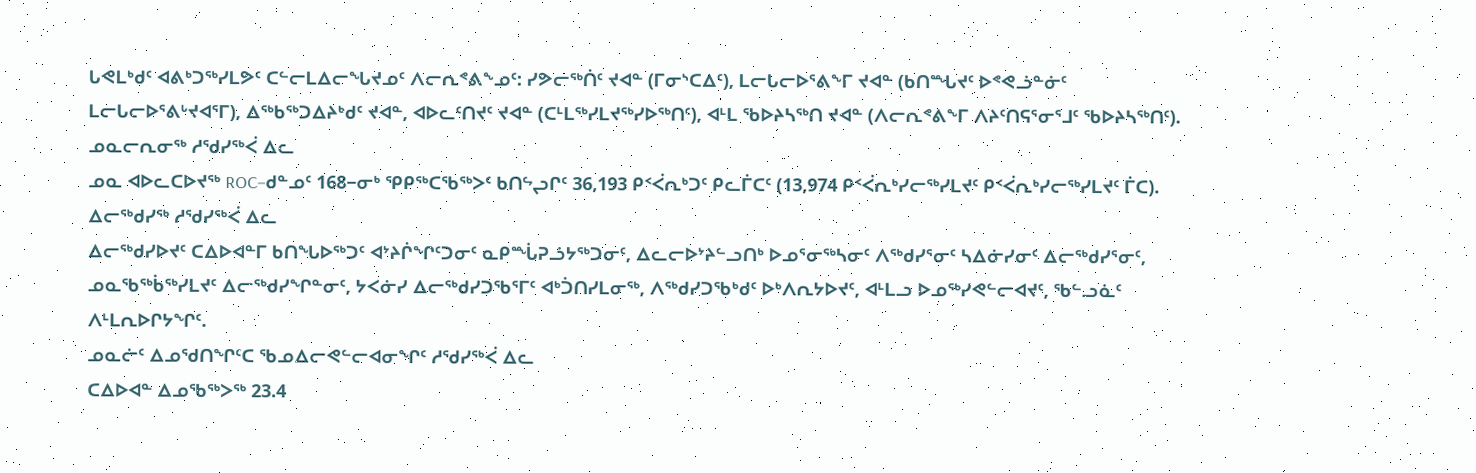ᒐᕙᒪᒃᑯᑦ ᐊᕕᒃᑐᖅᓯᒪᕗᑦ ᑕᓪᓕᒪᐃᓕᖓᔪᓄᑦ ᐱᓕᕆᕝᕕᖕᓄᑦ: ᓯᕗᓕᖅᑏᑦ ᔪᐊᓐ (ᒥᓂᔅᑕᐃᑦ), ᒪᓕᒐᓕᐅᕐᕕᖕᒥ ᔪᐊᓐ (ᑲᑎᙵᔪᑦ ᐅᕝᕙᓘᓐᓃᑦ ᒪᓕᒐᓕᐅᕐᕕᒡᔪᐊᕐᒥ), ᐃᖅᑲᖅᑐᐃᔨᒃᑯᑦ ᔪᐊᓐ, ᐊᐅᓚᑦᑎᔪᑦ ᔪᐊᓐ (ᑕᒻᒪᖅᓯᒪᔪᖅᓯᐅᖅᑎᑦ), ᐊᒻᒪ ᖃᐅᔨᓴᖅᑎ ᔪᐊᓐ (ᐱᓕᕆᕝᕕᖕᒥ ᐱᔨᑦᑎᕋᕐᓂᕐᒧᑦ ᖃᐅᔨᓴᖅᑎᑦ).
ᓄᓇᓕᕆᓂᖅ ᓱᖁᓯᖅᐹ ᐃᓚ
ᓄᓇ ᐊᐅᓚᑕᐅᔪᖅ ROC−ᑯᓐᓄᑦ 168−ᓂᒃ ᕿᑭᖅᑕᖃᖅᐳᑦ ᑲᑎᖦᖢᒋᑦ 36,193 ᑭᑉᐹᕆᒃᑐᑦ ᑭᓚᒦᑕᑦ (13,974 ᑭᑉᐹᕆᒃᓯᓕᖅᓯᒪᔪᑦ ᑭᑉᐹᕆᒃᓯᓕᖅᓯᒪᔪᑦ ᒦᑕ).
ᐃᓕᖅᑯᓯᖅ ᓱᖁᓯᖅᐹ ᐃᓚ
ᐃᓕᖅᑯᓯᐅᔪᑦ ᑕᐃᐅᐊᓐᒥ ᑲᑎᖓᐅᖅᑐᑦ ᐊᔾᔨᒌᖏᑦᑐᓂᑦ ᓇᑭᙶᕈᓘᔭᖅᑐᓂᑦ, ᐃᓚᓕᐅᔾᔨᓪᓗᑎᒃ ᐅᓄᕐᓂᖅᓴᓂᑦ ᐱᖅᑯᓯᕐᓂᑦ ᓴᐃᓃᓯᓂᑦ ᐃᓕᖅᑯᓯᕐᓂᑦ, ᓄᓇᖃᖅᑳᖅᓯᒪᔪᑦ ᐃᓕᖅᑯᓯᖏᓐᓂᑦ, ᔭᐸᓃᓯ ᐃᓕᖅᑯᓯᑐᖃᕐᒥᑦ ᐊᒃᑑᑎᓯᒪᓂᖅ, ᐱᖅᑯᓯᑐᖃᒃᑯᑦ ᐅᒃᐱᕆᔭᐅᔪᑦ, ᐊᒻᒪᓗ ᐅᓄᖅᓯᕙᓪᓕᐊᔪᑦ, ᖃᓪᓗᓈᑦ ᐱᒻᒪᕆᐅᒋᔭᖏᑦ.
ᓄᓇᓖᑦ ᐃᓄᖁᑎᖏᑦᑕ ᖃᓄᐃᓕᕙᓪᓕᐊᓂᖏᑦ ᓱᖁᓯᖅᐹ ᐃᓚ
ᑕᐃᐅᐊᓐ ᐃᓄᖃᖅᐳᖅ 23.4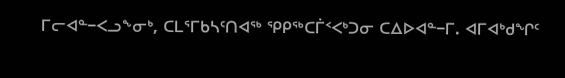ᒥᓕᐊᓐ−ᐸᓗᖕᓂᒃ, ᑕᒪᕐᒥᑲᓴᑦᑎᐊᖅ ᕿᑭᖅᑕᒦᑉᐸᒃᑐᓂ ᑕᐃᐅᐊᓐ−ᒥ. ᐊᒥᐊᒃᑯᖏᑦ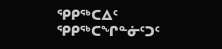ᕿᑭᖅᑕᐃᑦ ᕿᑭᖅᑕᖏᓐᓃᑦᑐᑦ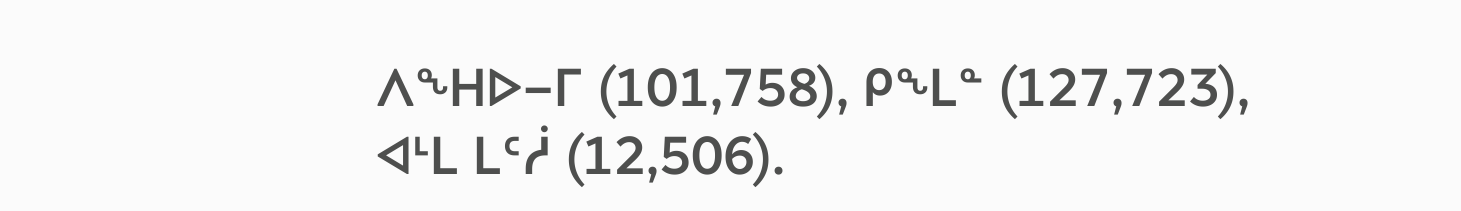ᐱᖕᕼᐅ−ᒥ (101,758), ᑭᖕᒪᓐ (127,723), ᐊᒻᒪ ᒪᑦᓲ (12,506).